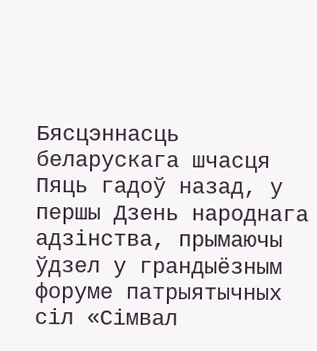Бясцэннасць беларускага шчасця
Пяць гадоў назад, у першы Дзень народнага адзінства, прымаючы ўдзел у грандыёзным форуме патрыятычных сіл «Сімвал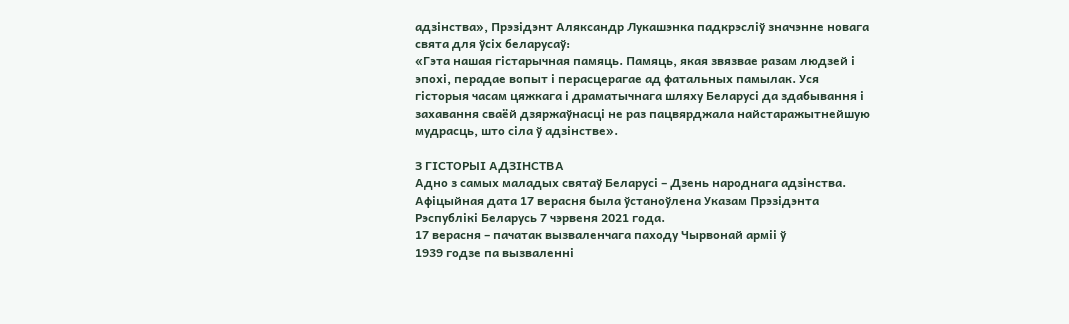адзінства», Прэзідэнт Аляксандр Лукашэнка падкрэсліў значэнне новага свята для ўсіх беларусаў:
«Гэта нашая гістарычная памяць. Памяць, якая звязвае разам людзей і эпохі, перадае вопыт і перасцерагае ад фатальных памылак. Уся гісторыя часам цяжкага і драматычнага шляху Беларусі да здабывання і захавання сваёй дзяржаўнасці не раз пацвярджала найстаражытнейшую мудрасць, што сіла ў адзінстве».

З ГІСТОРЫІ АДЗІНСТВА
Адно з самых маладых святаў Беларусі – Дзень народнага адзінства. Афіцыйная дата 17 верасня была ўстаноўлена Указам Прэзідэнта Рэспублікі Беларусь 7 чэрвеня 2021 года.
17 верасня – пачатак вызваленчага паходу Чырвонай арміі ў
1939 годзе па вызваленні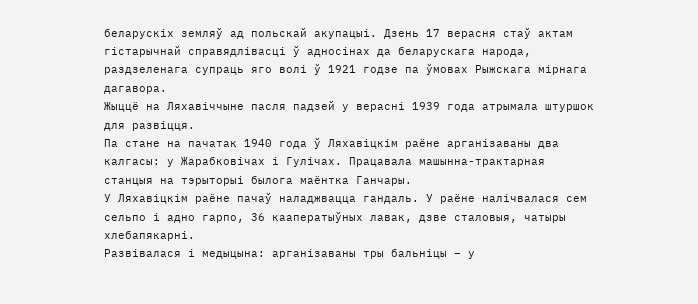беларускіх земляў ад польскай акупацыі. Дзень 17 верасня стаў актам гістарычнай справядлівасці ў адносінах да беларускага народа, раздзеленага супраць яго волі ў 1921 годзе па ўмовах Рыжскага мірнага дагавора.
Жыццё на Ляхавіччыне пасля падзей у верасні 1939 года атрымала штуршок для развіцця.
Па стане на пачатак 1940 года ў Ляхавіцкім раёне арганізаваны два калгасы: у Жарабковічах і Гулічах. Працавала машынна-трактарная станцыя на тэрыторыі былога маёнтка Ганчары.
У Ляхавіцкім раёне пачаў наладжвацца гандаль. У раёне налічвалася сем сельпо і адно гарпо, 36 кааператыўных лавак, дзве сталовыя, чатыры хлебапякарні.
Развівалася і медыцына: арганізаваны тры бальніцы – у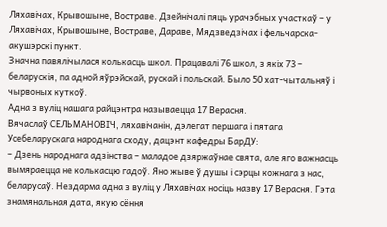Ляхавічах, Крывошыне, Востраве. Дзейнічалі пяць урачэбных участкаў – у Ляхавічах, Крывошыне, Востраве, Дараве, Мядзведзічах і фельчарска-акушэрскі пункт.
Значна павялічылася колькасць школ. Працавалі 76 школ, з якіх 73 – беларускія, па адной яўрэйскай, рускай і польскай. Было 50 хат-чытальняў і чырвоных куткоў.
Адна з вуліц нашага райцэнтра называецца 17 Верасня.
Вячаслаў СЕЛЬМАНОВІЧ, ляхавічанін, дэлегат першага і пятага Усебеларускага народнага сходу, дацэнт кафедры БарДУ:
– Дзень народнага адзінства – маладое дзяржаўнае свята, але яго важнасць вымяраецца не колькасцю гадоў. Яно жыве ў душы і сэрцы кожнага з нас, беларусаў. Нездарма адна з вуліц у Ляхавічах носіць назву 17 Верасня. Гэта знамянальная дата, якую сёння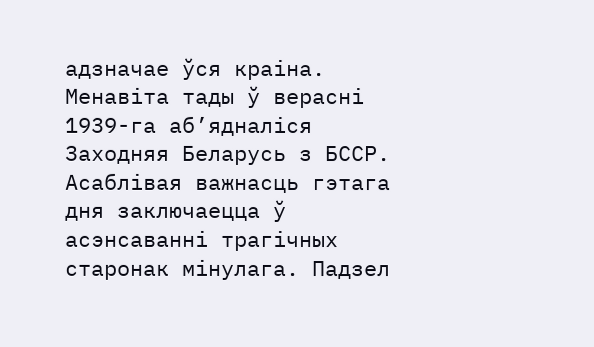адзначае ўся краіна. Менавіта тады ў верасні 1939-га аб’ядналіся Заходняя Беларусь з БССР.
Асаблівая важнасць гэтага дня заключаецца ў асэнсаванні трагічных старонак мінулага. Падзел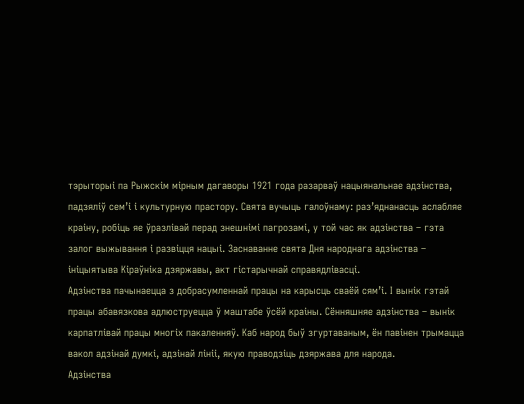тэрыторыі па Рыжскім мірным дагаворы 1921 года разарваў нацыянальнае адзінства, падзяліў сем’і і культурную прастору. Свята вучыць галоўнаму: раз’яднанасць аслабляе краіну, робіць яе ўразлівай перад знешнімі пагрозамі, у той час як адзінства – гэта залог выжывання і развіцця нацыі. Заснаванне свята Дня народнага адзінства – ініцыятыва Кіраўніка дзяржавы, акт гістарычнай справядлівасці.
Адзінства пачынаецца з добрасумленнай працы на карысць сваёй сям’і. І вынік гэтай працы абавязкова адлюструецца ў маштабе ўсёй краіны. Сённяшняе адзінства – вынік карпатлівай працы многіх пакаленняў. Каб народ быў згуртаваным, ён павінен трымацца вакол адзінай думкі, адзінай лініі, якую праводзіць дзяржава для народа.
Адзінства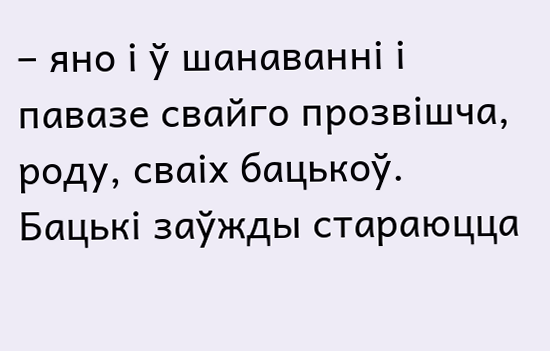– яно і ў шанаванні і павазе свайго прозвішча, роду, сваіх бацькоў. Бацькі заўжды стараюцца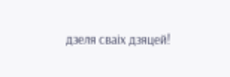дзеля сваіх дзяцей!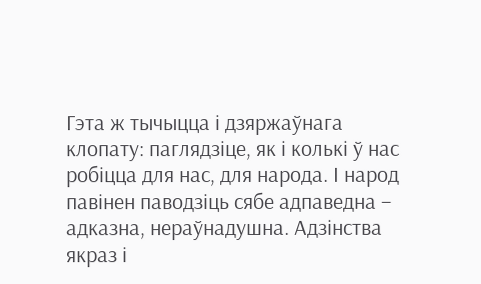Гэта ж тычыцца і дзяржаўнага клопату: паглядзіце, як і колькі ў нас робіцца для нас, для народа. І народ павінен паводзіць сябе адпаведна – адказна, нераўнадушна. Адзінства якраз і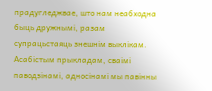прадугледжвае, што нам неабходна быць дружнымі, разам супрацьстаяць знешнім выклікам. Асабістым прыкладам, сваімі паводзінамі, адносінамі мы павінны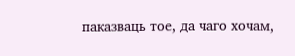паказваць тое, да чаго хочам,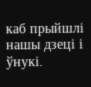каб прыйшлі нашы дзеці і ўнукі.